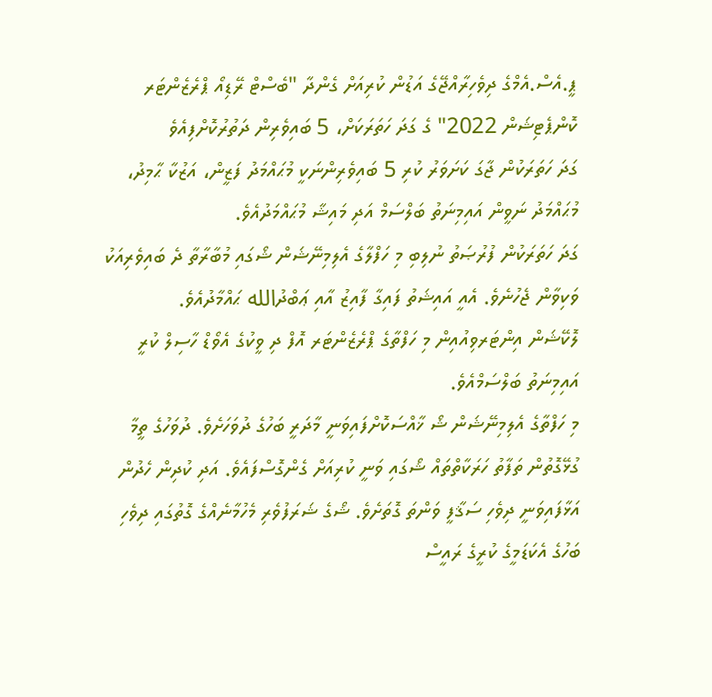ޕީ.އެސް.އެމްގެ ދިވެހިރާއްޖޭގެ އަޑުން ކުރިއަށް ގެންދާ "ބެސްޓް ރޭޑިއޯ ޕްރެޒެންޓަރ ކޮންޕެޓިޝަން 2022" ގެ ގަދަ ހަތަރަކަށް، 5 ބައިވެރިން ދަތުރުކޮށްފިއެވެ
ގަދަ ހަތަރަކުން ޖާގަ ކަށަވަރު ކުރި 5 ބައިވެރިންނަކީ މުޙައްމަދު ފަޒީން، އަޒުކާ ޙާމިދު، މުޙައްމަދު ނަވީން އައިމިނަތު ބަލްސަމް އަދި މައިޝާ މުޙައްމަދުއެވެ.
ގަދަ ހަތަރަކުން ފުރުޞަތު ނުލިބި މި ހަފްލާގެ އެލިމިނޭޝަން ޝޯގައި މުބާރާތާ ދެ ބައިވެރިއަކު ވަކިވާން ޖެހުނެވެ. އެއީ އައިޝަތު ފައިގާ ފާއިޒު އާއި ޢަބްދުالله ޙައްމާދުއެވެ.
ލޮކޭޝަން އިންޓަރވިއުއިން މި ހަފްތާގެ ޕްރެޒެންޓަރ އޮފް ދި ވީކުގެ އެވޯޑް ހާސިލް ކުރީ އައިމިނަތު ބަލްސަމްއެވެ.
މި ހަފްތާގެ އެލިމިނޭޝަން ޝޯ ޚާއްސަކޮށްފައިވަނީ މާދަރީ ބަހުގެ ދުވަހަށެވެ. ދުވަހުގެ ތީމާ ގުޅޭގޮތުން ތަފާތު ހަރަކާތްތައް ޝޯގައި ވަނީ ކުރިއަށް ގެންގޮސްފައެވެ. އަދި ކުދިން ހެދުން އަޅާފައިވަނީ ދިވެހި ސަޤާފީ ވަންތަ ގޮތަށެވެ. ޝޯގެ ޝަރަފުވެރި މެހުމާނެއްގެ ގޮތުގައި ދިވެހި ބަހުގެ އެކަޑަމީގެ ކުރީގެ ރައީސް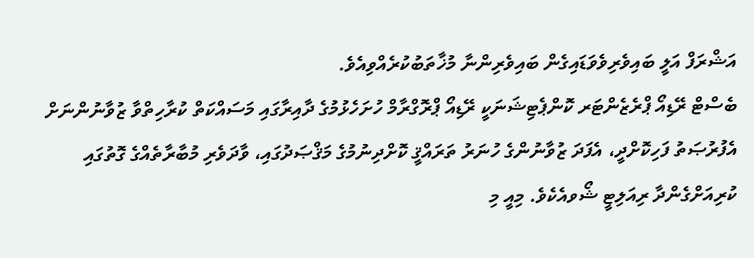އަޝްރަފް އަލީ ބައިވެރިވެވަޑައިގެން ބައިވެރިންނާ މުޚާތަބުކުރެއްވިއެވެ.
ބެސްޓް ރޭޑިއޯ ޕްރެޒެންޓަރ ކޮންޕެޓިޝަނަކީ ރޭޑިއޯ ޕްރޮގްރާމް ހުށަހެޅުމުގެ ދާއިރާގައި މަސައްކަތް ކުރާހިތްވާ ޒުވާނުންނަށް އެފުރުޞަތު ފަހިކޮށްދީ، އެފަދަ ޒުވާނުންގެ ހުނަރު ތަރައްޤީ ކޮށްދިނުމުގެ މަޤްޞަދުގައި، ވާދަވެރި މުބާރާތެއްގެ ގޮތުގައި ކުރިއަށްގެންދާ ރިއަލިޓީ ޝޯވއެކެވެ. މިއީ މި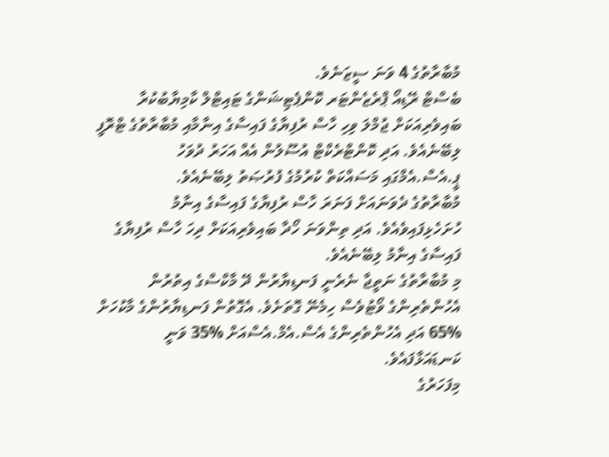މުބާރާތުގެ 4 ވަނަ ސީޒަނެވެ.
ބެސްޓް ރޭޑިއޯ ޕްރެޒެންޓަރ ކޮންޕެޓިޝަންގެ ޓައިޓްލް ކާމިޔާބުކުރާ ބައިވެރިއަކަށް ޖުމްލަ ވިހި ހާސް ރުފިޔާގެ ފައިސާގެ އިނާމާއި މުބާރާތުގެ ޓްރޮފީ ލިބޭނެއެވެ. އަދި ކޮންޓްރެކްޓް އުސޫލުން އެއް އަހަރު ދުވަހު ޕީ.އެސް.އެމްގައި މަސައްކަތް ކުރުމުގެ ފުރުޞަތު ލިބޭނެއެވެ.
މުބާރާތުގެ ދެވަނައަށް ފަނަރަ ހާސް ރުފިޔާގެ ފައިސާގެ އިނާމު ހުށަހެޅިފައިވެއެވެ. އަދި ތިންވަނަ ހޯދާ ބައިވެރިއަކަށް ދިހަ ހާސް ރުފިޔާގެ ފައިސާގެ އިނާމު ލިބޭނެއެވެ.
މި މުބާރާތުގެ ނަތީޖާ ނެރެނީ ފަނޑިޔާރުން ދޭ މާކްސްގެ އިތުރުން އެހުންތެރިންގެ ވޯޓުވެސް ހިމެނޭ ގޮތަށެވެ. އެގޮތުން ފަނޑިޔާރުންގެ މާކުހަށް %65 އަދި އެހުންތެރިންގެ އެސް.އެމް.އެސްއަށް %35 ވަނީ ކަނޑައަޅާފައެވެ.
މިފަހަރުގެ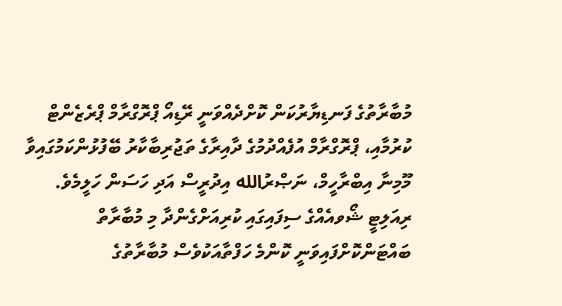މުބާރާތުގެ ފަނޑިޔާރުކަން ކޮށްދެއްވަނީ ރޭޑިއޯ ޕްރޮގްރާމް ޕްރެޒެންޓް ކުރުމާއި، ޕްރޮގްރާމް އުފެއްދުމުގެ ދާއިރާގެ ތަޖުރިބާކާރު ބޭފުޅުންކަމުގައިވާ މޫމިނާ އިބްރާހީމް، ނަޞްރުالله އިދުރީސް އަދި ހަސަން ހަލީމެވެ.
ރިއަލިޓީ ޝޯވއެއްގެ ސިފައިގައި ކުރިއަށްގެންދާ މި މުބާރާތް ބައްޓަންކޮށްފައިވަނީ ކޮންމެ ހަފްތާއަކުވެސް މުބާރާތުގެ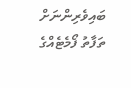ބައިވެރިންނަށް ތަފާތު ފޯމެޓެއްގެ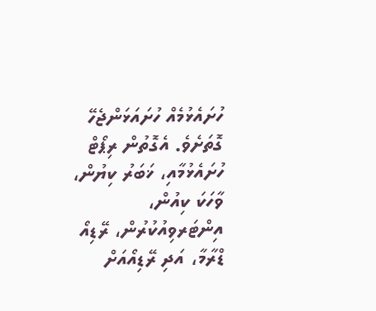ހުށައެޅުމެއް ހުށައަޅަންޖެހޭ ގޮތަށެވެ. އެގޮތުން ރިޕޯޓް ހުށައެޅުމާއި، ޚަބަރު ކިޔުން، ވާހަކަ ކިއުން، އިންޓަރވިއުކުރުން، ރޭޑިއޯ ޑްރާމާ، އަދި ރޭޑިއޯއަށް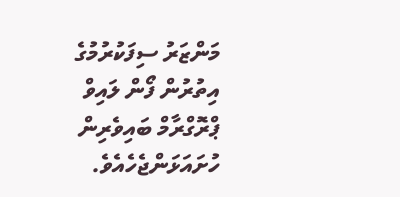މަންޒަރު ސިފަކުރުމުގެ އިތުރުން ފޯން ލައިވް ޕްރޮގްރާމް ބައިވެރިން ހުށައަޅަންޖެހެއެވެ.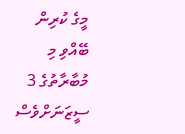މީގެ ކުރިން ބޭއްވި މި މުބާރާތުގެ 3 ސީޒަނަށްވެސް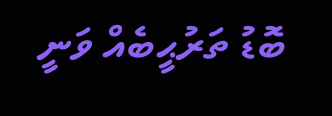ބޮޑު ތަރުޙީބެއް ވަނީ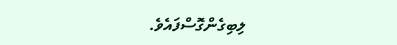ލިބިގެންގޮސްފައެވެ.